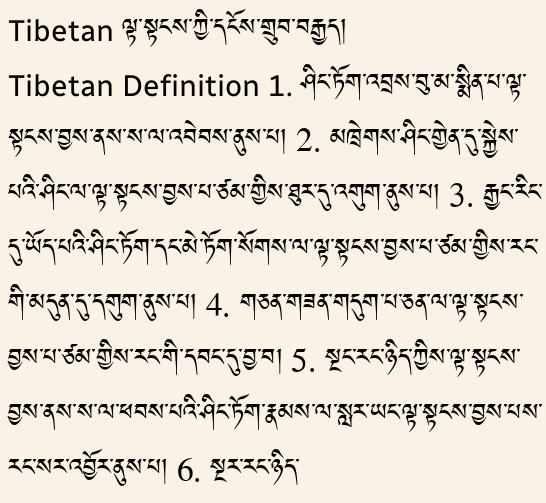Tibetan ལྟ་སྟངས་ཀྱི་དངོས་གྲུབ་བརྒྱད།
Tibetan Definition 1. ཤིང་ཏོག་འབྲས་བུ་མ་སྨིན་པ་ལྟ་སྟངས་བྱས་ནས་ས་ལ་འབེབས་ནུས་པ། 2. མཁྲེགས་ཤིང་གྱེན་དུ་སྐྱེས་པའི་ཤིང་ལ་ལྟ་སྟངས་བྱས་པ་ཙམ་གྱིས་ཐུར་དུ་འགུག་ནུས་པ། 3. རྒྱང་རིང་དུ་ཡོད་པའི་ཤིང་ཏོག་དང་མེ་ཏོག་སོགས་ལ་ལྟ་སྟངས་བྱས་པ་ཙམ་གྱིས་རང་གི་མདུན་དུ་དགུག་ནུས་པ། 4. གཅན་གཟན་གདུག་པ་ཅན་ལ་ལྟ་སྟངས་བྱས་པ་ཙམ་གྱིས་རང་གི་དབང་དུ་བྱ་བ། 5. སྔང་རང་ཉིད་ཀྱིས་ལྟ་སྟངས་བྱས་ནས་ས་ལ་ཕབས་པའི་ཤིང་ཏོག་རྣམས་ལ་སླར་ཡང་ལྟ་སྟངས་བྱས་པས་རང་སར་འབྱོར་ནུས་པ། 6. སྔར་རང་ཉིད་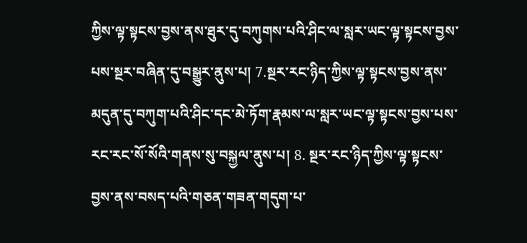ཀྱིས་ལྟ་སྟངས་བྱས་ནས་ཐུར་དུ་བཀུགས་པའི་ཤིང་ལ་སླར་ཡང་ལྟ་སྟངས་བྱས་པས་སྔར་བཞིན་དུ་བསྒྱུར་ནུས་པ། 7.སྔར་རང་ཉིད་ཀྱིས་ལྟ་སྟངས་བྱས་ནས་མདུན་དུ་བཀུག་པའི་ཤིང་དང་མེ་ཏོག་རྣམས་ལ་སླར་ཡང་ལྟ་སྟངས་བྱས་པས་རང་རང་སོ་སོའི་གནས་སུ་བསྐྱལ་ནུས་པ། 8. སྔར་རང་ཉིད་ཀྱིས་ལྟ་སྟངས་བྱས་ནས་བསད་པའི་གཅན་གཟན་གདུག་པ་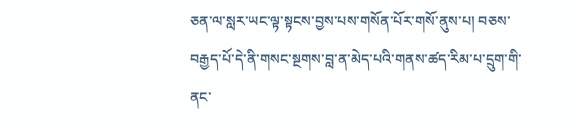ཅན་ལ་སླར་ཡང་ལྟ་སྟངས་བྱས་པས་གསོན་པོར་གསོ་ནུས་པ། བཅས་བརྒྱད་པོ་དེ་ནི་གསང་སྔགས་བླ་ན་མེད་པའི་གནས་ཚད་རིམ་པ་དྲུག་གི་ནང་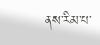ནས་རིམ་པ་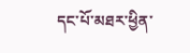དང་པོ་མཐར་ཕྱིན་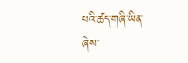པའི་ཚད་གཞི་ཡིན་ཞེས་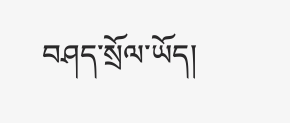བཤད་སྲོལ་ཡོད།